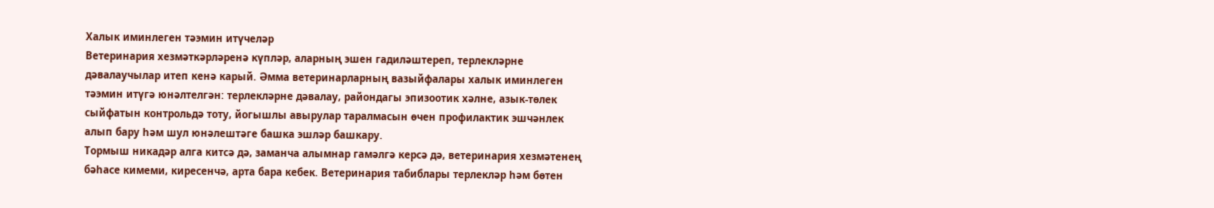Халык иминлеген тәэмин итүчеләр
Ветеринария хезмәткәрләренә күпләр, аларның эшен гадиләштереп, терлекләрне дәвалаучылар итеп кенә карый. Әмма ветеринарларның вазыйфалары халык иминлеген тәэмин итүгә юнәлтелгән: терлекләрне дәвалау, райондагы эпизоотик хәлне, азык-төлек сыйфатын контрольдә тоту, йогышлы авырулар таралмасын өчен профилактик эшчәнлек алып бару һәм шул юнәлештәге башка эшләр башкару.
Тормыш никадәр алга китсә дә, заманча алымнар гамәлгә керсә дә, ветеринария хезмәтенең бәһасе кимеми, киресенчә, арта бара кебек. Ветеринария табиблары терлекләр һәм бөтен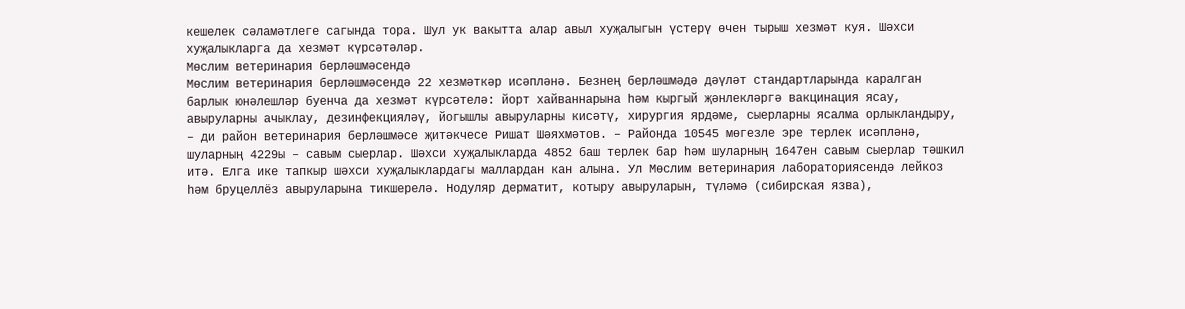кешелек сәламәтлеге сагында тора. Шул ук вакытта алар авыл хуҗалыгын үстерү өчен тырыш хезмәт куя. Шәхси хуҗалыкларга да хезмәт күрсәтәләр.
Мөслим ветеринария берләшмәсендә
Мөслим ветеринария берләшмәсендә 22 хезмәткәр исәпләнә. Безнең берләшмәдә дәүләт стандартларында каралган барлык юнәлешләр буенча да хезмәт күрсәтелә: йорт хайваннарына һәм кыргый җәнлекләргә вакцинация ясау, авыруларны ачыклау, дезинфекцияләү, йогышлы авыруларны кисәтү, хирургия ярдәме, сыерларны ясалма орлыкландыру, – ди район ветеринария берләшмәсе җитәкчесе Ришат Шәяхмәтов. – Районда 10545 мөгезле эре терлек исәпләнә, шуларның 4229ы – савым сыерлар. Шәхси хуҗалыкларда 4852 баш терлек бар һәм шуларның 1647ен савым сыерлар тәшкил итә. Елга ике тапкыр шәхси хуҗалыклардагы маллардан кан алына. Ул Мөслим ветеринария лабораториясендә лейкоз һәм бруцеллёз авыруларына тикшерелә. Нодуляр дерматит, котыру авыруларын, түләмә (сибирская язва),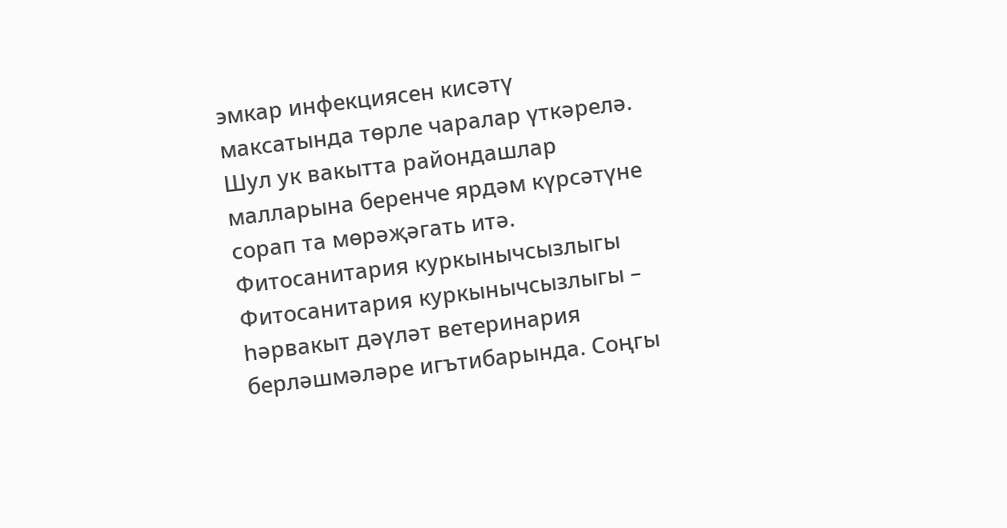эмкар инфекциясен кисәтү максатында төрле чаралар үткәрелә. Шул ук вакытта райондашлар малларына беренче ярдәм күрсәтүне сорап та мөрәҗәгать итә.
Фитосанитария куркынычсызлыгы
Фитосанитария куркынычсызлыгы – һәрвакыт дәүләт ветеринария берләшмәләре игътибарында. Соңгы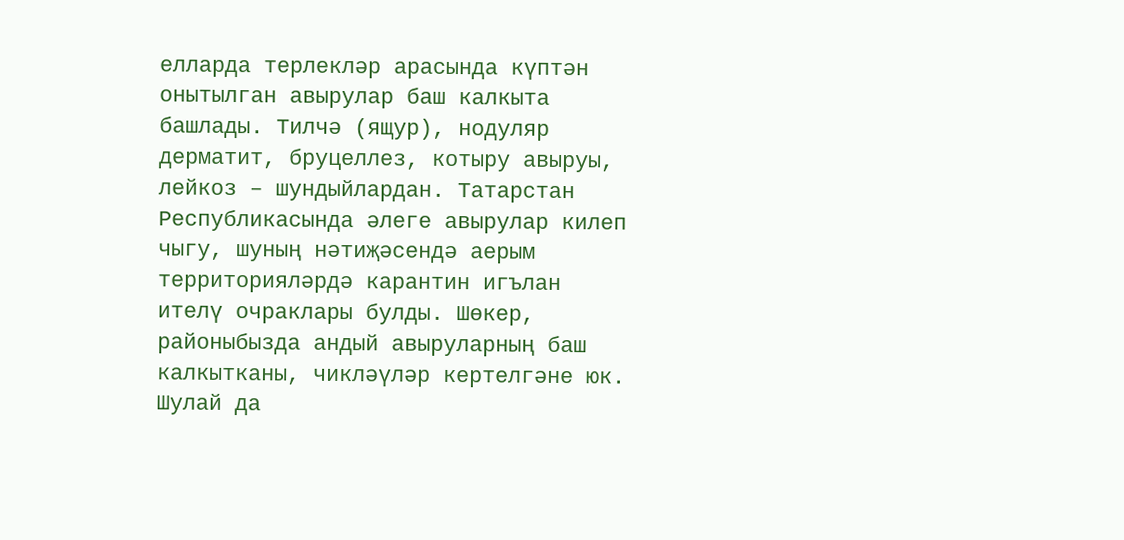елларда терлекләр арасында күптән онытылган авырулар баш калкыта башлады. Тилчә (ящур), нодуляр дерматит, бруцеллез, котыру авыруы, лейкоз – шундыйлардан. Татарстан Республикасында әлеге авырулар килеп чыгу, шуның нәтиҗәсендә аерым территорияләрдә карантин игълан ителү очраклары булды. Шөкер, районыбызда андый авыруларның баш калкытканы, чикләүләр кертелгәне юк. Шулай да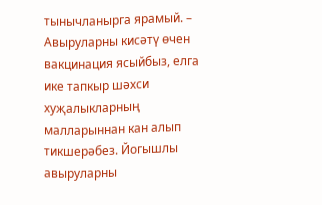тынычланырга ярамый. – Авыруларны кисәтү өчен вакцинация ясыйбыз, елга ике тапкыр шәхси хуҗалыкларның малларыннан кан алып тикшерәбез. Йогышлы авыруларны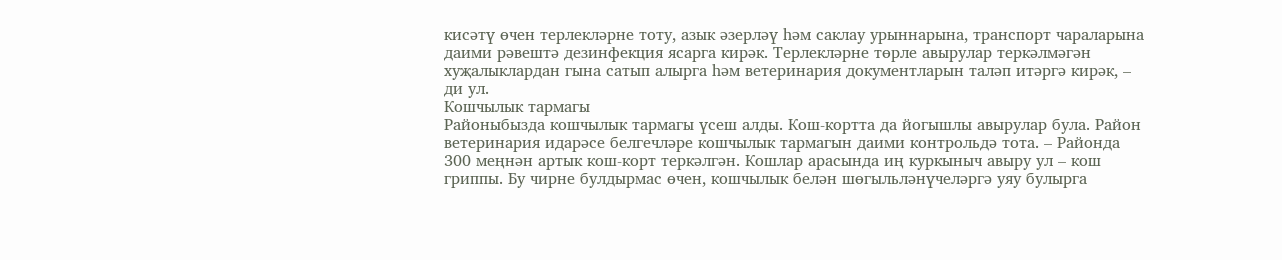кисәтү өчен терлекләрне тоту, азык әзерләү һәм саклау урыннарына, транспорт чараларына даими рәвештә дезинфекция ясарга кирәк. Терлекләрне төрле авырулар теркәлмәгән хуҗалыклардан гына сатып алырга һәм ветеринария документларын таләп итәргә кирәк, – ди ул.
Кошчылык тармагы
Районыбызда кошчылык тармагы үсеш алды. Кош-кортта да йогышлы авырулар була. Район ветеринария идарәсе белгечләре кошчылык тармагын даими контрольдә тота. – Районда 300 меңнән артык кош-корт теркәлгән. Кошлар арасында иң куркыныч авыру ул – кош гриппы. Бу чирне булдырмас өчен, кошчылык белән шөгыльләнүчеләргә уяу булырга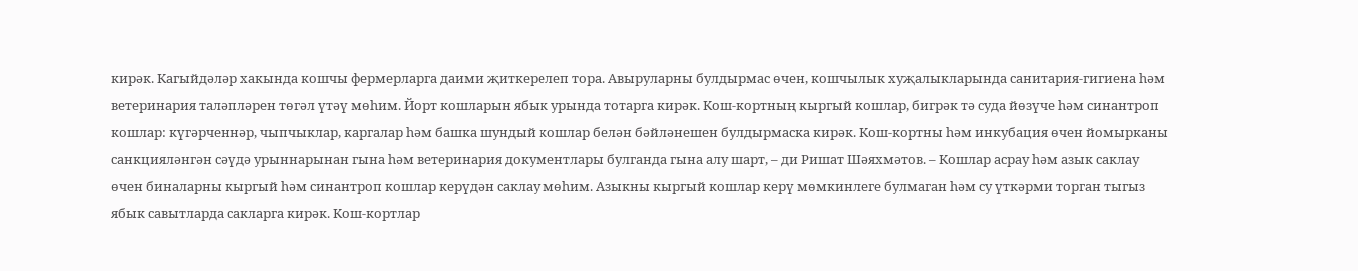кирәк. Кагыйдәләр хакында кошчы фермерларга даими җиткерелеп тора. Авыруларны булдырмас өчен, кошчылык хуҗалыкларында санитария-гигиена һәм ветеринария таләпләрен төгәл үтәү мөһим. Йорт кошларын ябык урында тотарга кирәк. Кош-кортның кыргый кошлар, бигрәк тә суда йөзүче һәм синантроп кошлар: күгәрченнәр, чыпчыклар, каргалар һәм башка шундый кошлар белән бәйләнешен булдырмаска кирәк. Кош-кортны һәм инкубация өчен йомырканы санкцияләнгән сәүдә урыннарынан гына һәм ветеринария документлары булганда гына алу шарт, – ди Ришат Шәяхмәтов. – Кошлар асрау һәм азык саклау өчен биналарны кыргый һәм синантроп кошлар керүдән саклау мөһим. Азыкны кыргый кошлар керү мөмкинлеге булмаган һәм су үткәрми торган тыгыз ябык савытларда сакларга кирәк. Кош-кортлар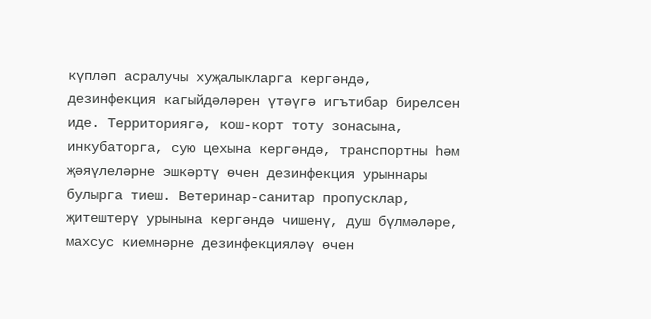күпләп асралучы хуҗалыкларга кергәндә, дезинфекция кагыйдәләрен үтәүгә игътибар бирелсен иде. Территориягә, кош-корт тоту зонасына, инкубаторга, сую цехына кергәндә, транспортны һәм җәяүлеләрне эшкәртү өчен дезинфекция урыннары булырга тиеш. Ветеринар-санитар пропусклар, җитештерү урынына кергәндә чишенү, душ бүлмәләре, махсус киемнәрне дезинфекцияләү өчен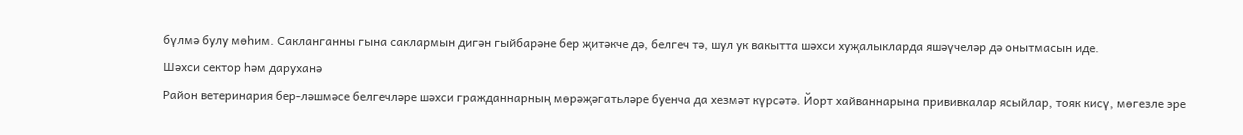бүлмә булу мөһим. Сакланганны гына саклармын дигән гыйбарәне бер җитәкче дә, белгеч тә, шул ук вакытта шәхси хуҗалыкларда яшәүчеләр дә онытмасын иде.
Шәхси сектор һәм даруханә
Район ветеринария бер-ләшмәсе белгечләре шәхси гражданнарның мөрәҗәгатьләре буенча да хезмәт күрсәтә. Йорт хайваннарына прививкалар ясыйлар, тояк кисү, мөгезле эре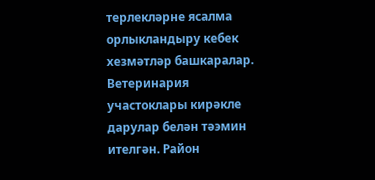терлекләрне ясалма орлыкландыру кебек хезмәтләр башкаралар. Ветеринария участоклары кирәкле дарулар белән тәэмин ителгән. Район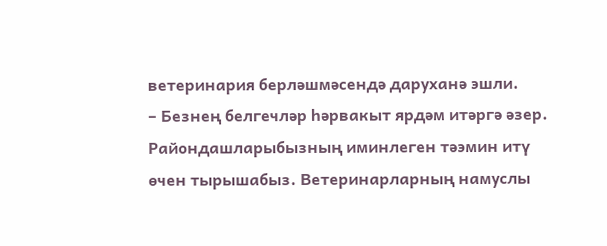ветеринария берләшмәсендә даруханә эшли.
– Безнең белгечләр һәрвакыт ярдәм итәргә әзер. Райондашларыбызның иминлеген тәэмин итү өчен тырышабыз. Ветеринарларның намуслы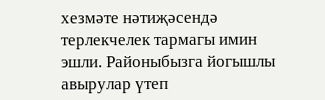хезмәте нәтиҗәсендә терлекчелек тармагы имин эшли. Районыбызга йогышлы авырулар үтеп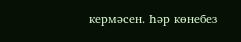кермәсен. Һәр көнебез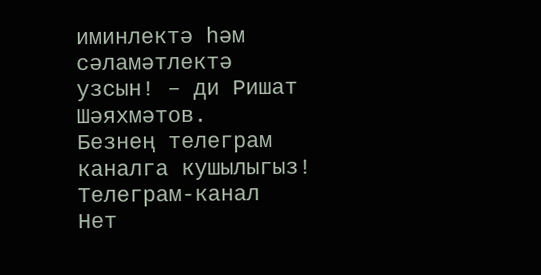иминлектә һәм сәламәтлектә узсын! – ди Ришат Шәяхмәтов.
Безнең телеграм каналга кушылыгыз! Телеграм-канал
Нет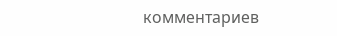комментариев